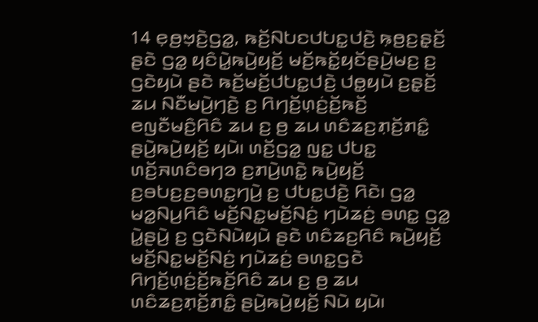14 ꤕ꤫ꤥ꤬ꤠ꤫ꤢꤧ꤬ꤞꤤ꤭, ꤒꤢꤩ꤬ꤡꤝꤢꤓꤝꤢ꤭ꤓꤢꤧ꤬ ꤒ꤫ꤥ꤬ꤢ꤬ꤔ꤫ꤢꤩ꤬ ꤔꤢꤧ ꤞꤤ꤭ ꤟꤢꤨꤣꤧ꤭ꤒꤣꤧ꤬ꤟꤢꤩ꤬ ꤗꤢꤩ꤬ꤒꤢꤩ꤭ꤟꤢꤩꤔꤣꤧ꤬ꤗꤢ꤬ ꤢ꤬ ꤞꤢꤧꤟꤣꤧ ꤔꤢꤧ ꤒꤢꤩ꤬ꤗꤢꤩ꤬ꤓꤝꤢ꤭ꤓꤢꤧ꤬ ꤓꤥ꤭ꤟꤣꤧ ꤢ꤬ꤔ꤫ꤢꤩ꤬ ꤘꤣ ꤡꤢꤪꤗꤣꤧ꤬ꤚꤢꤧ꤬ ꤢ꤬ ꤖꤚꤢꤩ꤬ꤛ꤫ꤢꤦ꤬ꤢꤩ꤬ꤒꤢꤩ꤬ ꤕꤜꤢꤪꤗꤢꤨ꤬ꤖꤢꤨ ꤘꤣ ꤢ꤬ ꤥ꤬ ꤘꤣ ꤛꤢꤨꤘꤢ꤬ꤊ꤫ꤢꤩ꤬ꤊꤢꤨ꤭ ꤔꤣꤧ꤬ꤒꤣꤧ꤬ꤟꤢꤩ꤬ ꤟꤣꤧ꤯ ꤛꤢꤩ꤬ꤞꤤ꤭ ꤜꤢ꤭ ꤓꤝꤢ꤭ ꤛꤢꤩ꤬ꤏꤛꤢꤨꤋꤚꤤ ꤢ꤬ꤊꤣꤧ꤬ꤛꤢꤧ꤭ ꤒꤣꤧ꤬ꤟꤢꤩ꤬ ꤢ꤬ꤋꤝꤢ꤬ꤢ꤬ꤋꤛꤢ꤭ꤚꤣꤧ꤬ ꤢ꤬ ꤓꤝꤢ꤭ꤓꤢꤧ꤬ ꤖꤢꤧ꤯ ꤞꤤ꤭ ꤗꤤ꤭ꤡꤣ꤬ꤖꤢꤨ ꤗꤢꤩ꤬ꤡꤢ꤭ꤗꤢꤩ꤬ꤡꤢꤦ꤬ ꤚꤣꤧꤘꤢꤦ꤬ ꤋꤛꤢ꤭ ꤞꤤ꤭ ꤣꤧ꤭ꤔꤣꤧ꤬ ꤢ꤬ ꤞꤢꤧꤡꤣꤧꤟꤣꤧ ꤔꤢꤧ ꤛꤢꤨꤘꤢ꤬ꤖꤢꤨ ꤒꤣꤧ꤬ꤟꤢꤩ꤬ ꤗꤢꤩ꤬ꤡꤢ꤭ꤗꤢꤩ꤬ꤡꤢꤦ꤬ ꤚꤣꤧꤘꤢꤦ꤬ ꤋꤛꤢ꤭ꤞꤢꤧ ꤖꤚꤢꤩ꤬ꤛ꤫ꤢꤦ꤬ꤢꤩ꤬ꤒꤢꤩ꤬ꤖꤢꤨ ꤘꤣ ꤢ꤬ ꤥ꤬ ꤘꤣ ꤛꤢꤨꤘꤢ꤬ꤊ꤫ꤢꤩ꤬ꤊꤢꤨ꤭ ꤔꤣꤧ꤬ꤒꤣꤧ꤬ꤟꤢꤩ꤬ ꤡꤣꤧ ꤟꤣꤧ꤯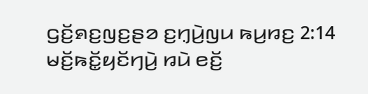ꤞꤢꤩ꤬ꤎꤢ꤬ꤜꤢ꤬ꤔꤤ ꤢ꤬ꤚ꤫ꤣꤧ꤬ꤜꤣ ꤒꤣ꤬ꤙꤢ꤬ 2:14
ꤗꤢꤩ꤬ꤒꤢꤩ꤭ꤟꤢꤩꤚꤣꤧ꤬ ꤙꤣꤧ ꤕꤢꤩ꤬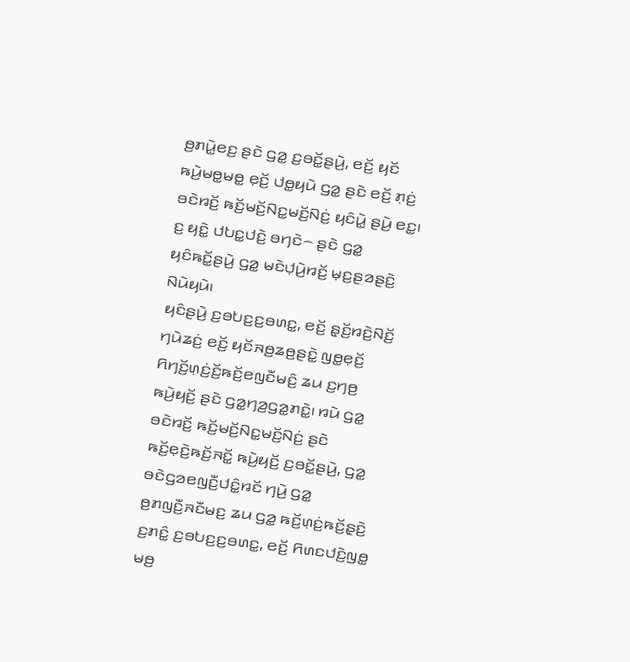ꤥ꤬ꤊꤣꤧ꤭ꤕꤢ꤬ ꤔꤢꤧ ꤞꤤ꤭ ꤢ꤬ꤋꤢꤩ꤭ꤔꤣꤧ꤬, ꤕꤢꤩ꤬ ꤟꤢꤩ ꤒꤣꤧ꤬ꤗꤥ꤭ꤗꤥ꤭ ꤕ꤫ꤢꤩ꤬ ꤓꤥ꤭ꤟꤣꤧ ꤞꤤ꤭ ꤔꤢꤧ ꤕꤢꤩ꤬ ꤊ꤫ꤢꤦ꤬ ꤋꤢꤧꤙꤢꤩ꤬ ꤒꤢꤩ꤬ꤗꤢꤩ꤬ꤡꤢ꤭ꤗꤢꤩ꤬ꤡꤢꤦ꤬ ꤟꤢꤨꤣꤧ꤭ ꤔꤣꤧ꤬ ꤕꤢ꤭꤯ ꤢ꤬ ꤟꤢꤧ꤭ ꤓꤝꤢ꤭ꤓꤢꤧ꤬ ꤋꤚꤢꤧ꤮ ꤔꤢꤧ ꤞꤤ꤭ ꤟꤢꤨꤒꤢꤩ꤭ꤔꤣꤧ꤬ ꤞꤤ꤭ ꤗꤢꤧꤓ꤫ꤣꤧ꤬ꤙꤢꤩ꤬ ꤗ꤫ꤢ꤬ꤔꤤꤔꤢꤧ꤬ ꤡꤣꤧꤟꤣꤧ꤯
ꤟꤢꤨꤔꤣꤧ꤬ ꤢ꤬ꤋꤝꤢ꤬ꤢ꤬ꤋꤛꤢ꤭, ꤕꤢꤩ꤬ ꤔ꤫ꤢꤩ꤬ꤙꤢꤧ꤬ꤡꤢꤩ꤬ ꤚꤣꤧꤘꤢꤦ꤬ ꤕꤢꤩ꤬ ꤟꤢꤩꤏꤥ꤬ꤘꤥ꤬ꤔꤢꤧ꤭ ꤜꤥ꤭ꤕ꤫ꤢꤩ꤬ ꤖꤚꤢꤩ꤬ꤛ꤫ꤢꤦ꤬ꤢꤩ꤬ꤒꤢꤩ꤬ꤕꤜꤢꤪꤗꤢꤨ꤬ ꤘꤣ ꤢ꤬ꤚꤥ꤬ ꤒꤣꤧ꤬ꤟꤢꤩ꤬ ꤔꤢꤧ ꤞꤤ꤭ꤚꤤ꤬ꤞꤤ꤭ꤊꤢꤧ꤭꤯ ꤙꤣꤧ ꤞꤤ꤭ ꤋꤢꤧꤙꤢꤩ꤬ ꤒꤢꤩ꤬ꤗꤢꤩ꤬ꤡꤢ꤭ꤗꤢꤩ꤬ꤡꤢꤦ꤬ ꤔꤢꤧ ꤒꤢꤩ꤬ꤕ꤫ꤢꤧ꤬ꤒꤢꤩ꤬ꤏꤢꤩ꤭ ꤒꤣꤧ꤬ꤟꤢꤩ꤬ ꤢ꤬ꤋꤢꤩ꤭ꤔꤣꤧ꤬, ꤞꤤ꤭ ꤋꤢꤧꤞꤤꤕꤜꤢꤪ꤬ꤓꤢꤨ꤭ꤙꤢꤩ ꤚꤣꤧ꤬ ꤞꤤ꤭ ꤥ꤬ꤊꤜꤢꤪ꤬ꤏꤢꤪꤗꤢ꤬ ꤘꤣ ꤞꤤ꤭ ꤒꤢꤩ꤬ꤛ꤫ꤢꤦ꤬ꤒꤢꤩ꤬ꤔ꤫ꤢꤧ꤬ ꤢ꤬ꤊꤢꤨ꤭ ꤢ꤬ꤋꤝꤢ꤬ꤢ꤬ꤋꤛꤢ꤭, ꤕꤢꤩ꤬ ꤖꤛꤢꤓꤢꤧ꤬ꤜꤥ꤭ ꤗꤥ꤬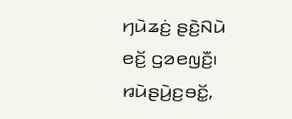ꤚꤣꤧꤘꤢꤦ꤬ ꤔꤢꤧ꤬ꤡꤣꤧ ꤕꤢꤩ꤬ ꤞꤤꤕꤜꤢꤪ꤬꤯
ꤙꤣꤧꤔꤣꤧ꤬ꤢ꤬ꤋꤢꤩ꤭,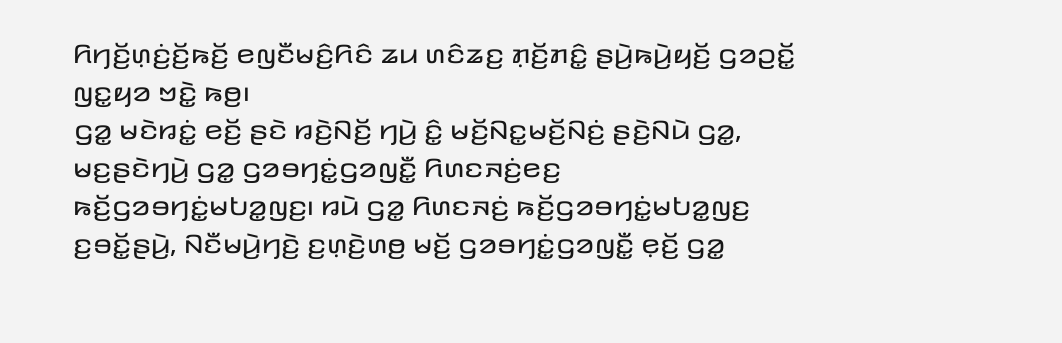ꤖꤚꤢꤩ꤬ꤛ꤫ꤢꤦ꤬ꤢꤩ꤬ꤒꤢꤩ꤬ ꤕꤜꤢꤪꤗꤢꤨ꤬ꤖꤢꤨ ꤘꤣ ꤛꤢꤨꤘꤢ꤬ ꤊ꤫ꤢꤩ꤬ꤊꤢꤨ꤭ ꤔꤣꤧ꤬ꤒꤣꤧ꤬ꤟꤢꤩ꤬ ꤞꤤꤑꤢꤩ꤭ ꤜꤢ꤭ꤟꤤ ꤠꤢꤧ꤭ ꤒꤥ꤬꤯
ꤞꤤ꤭ ꤗꤢꤧꤙꤢꤦ꤭ ꤕꤢꤩ꤬ ꤔꤢꤧ ꤙꤢꤧ꤬ꤡꤢꤩ꤬ ꤚꤣꤧ꤬ ꤢꤨ꤭ ꤗꤢꤩ꤬ꤡꤢ꤭ꤗꤢꤩ꤬ꤡꤢꤦ꤬ ꤔꤢꤧ꤬ꤡꤣꤧ ꤞꤤ꤭, ꤗꤢ꤬ꤔꤢꤧꤚꤣꤧ꤬ ꤞꤤ꤭ ꤞꤤꤋꤚꤢꤦ꤭ꤞꤤꤜꤢꤪ꤭ ꤖꤛꤢꤏꤢꤦ꤬ꤕꤢ꤬ ꤒꤢꤩ꤬ꤞꤤꤋꤚꤢꤦ꤭ꤗꤝꤤ꤭ꤜꤢ꤬꤯ ꤙꤣꤧ ꤞꤤ꤭ ꤖꤛꤢꤏꤢꤦ꤬ ꤒꤢꤩ꤬ꤞꤤꤋꤚꤢꤦ꤭ꤗꤝꤤ꤭ꤜꤢ꤬ ꤢ꤬ꤋꤢꤩ꤭ꤔꤣꤧ꤬, ꤡꤢꤪꤗꤣꤧ꤬ꤚꤢꤧ꤬ ꤢ꤬ꤛ꤫ꤢꤧ꤬ꤛꤥ꤬ ꤗꤢꤩ꤬ ꤞꤤꤋꤚꤢꤦ꤭ꤞꤤꤜꤢꤪ꤭ ꤕ꤫ꤢꤩ꤬ ꤞꤤ꤭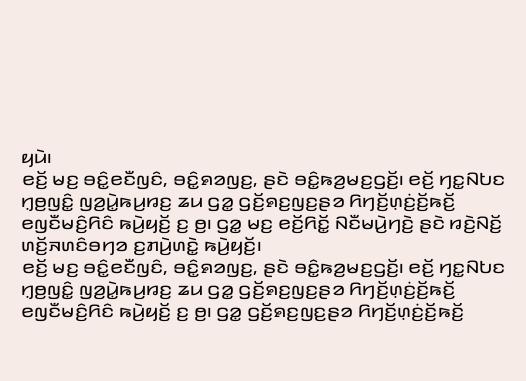ꤟꤣꤧ꤯
ꤕꤢꤩ꤬ ꤗꤢ꤬ ꤋꤢꤨ꤭ꤕꤢꤪꤜꤢꤨ, ꤋꤢꤨ꤭ꤎꤤꤜꤢ꤬, ꤔꤢꤧ ꤋꤢꤨ꤭ꤒꤤ꤬ꤗꤢ꤬ꤞꤢꤩ꤬꤯ ꤕꤢꤩ꤬ ꤚꤢ꤭ꤡꤝꤢ ꤚ꤫ꤥ꤬ꤜꤢꤨ꤭ ꤜꤤ꤬ꤣꤧ꤭ꤒꤣ꤬ꤙꤢ꤬ ꤘꤣ ꤞꤤ꤭ ꤞꤢꤩ꤬ꤎꤢ꤬ꤜꤢ꤬ꤔꤤ ꤖꤚꤢꤩ꤬ꤛ꤫ꤢꤦ꤬ꤢꤩ꤬ꤒꤢꤩ꤬ ꤕꤜꤢꤪꤗꤢꤨ꤬ꤖꤢꤨ ꤒꤣꤧ꤬ꤟꤢꤩ꤬ ꤢ꤬ ꤥ꤬꤯ ꤞꤤ꤭ ꤗꤢ꤬ ꤕꤢꤩ꤬ꤖꤢꤩ꤭ ꤡꤢꤪꤗꤣꤧ꤬ꤚꤢꤧ꤬ ꤔꤢꤧ ꤙꤢꤧ꤬ꤡꤢꤩ꤬ ꤛꤢꤩ꤬ꤏꤛꤢꤨꤋꤚꤤ ꤢ꤬ꤊꤣꤧ꤬ꤛꤢꤧ꤭ ꤒꤣꤧ꤬ꤟꤢꤩ꤬꤯
ꤕꤢꤩ꤬ ꤗꤢ꤬ ꤋꤢꤨ꤭ꤕꤢꤪꤜꤢꤨ, ꤋꤢꤨ꤭ꤎꤤꤜꤢ꤬, ꤔꤢꤧ ꤋꤢꤨ꤭ꤒꤤ꤬ꤗꤢ꤬ꤞꤢꤩ꤬꤯ ꤕꤢꤩ꤬ ꤚꤢ꤭ꤡꤝꤢ ꤚ꤫ꤥ꤬ꤜꤢꤨ꤭ ꤜꤤ꤬ꤣꤧ꤭ꤒꤣ꤬ꤙꤢ꤬ ꤘꤣ ꤞꤤ꤭ ꤞꤢꤩ꤬ꤎꤢ꤬ꤜꤢ꤬ꤔꤤ ꤖꤚꤢꤩ꤬ꤛ꤫ꤢꤦ꤬ꤢꤩ꤬ꤒꤢꤩ꤬ ꤕꤜꤢꤪꤗꤢꤨ꤬ꤖꤢꤨ ꤒꤣꤧ꤬ꤟꤢꤩ꤬ ꤢ꤬ ꤥ꤬꤯ ꤞꤤ꤭ ꤞꤢꤩ꤬ꤎꤢ꤬ꤜꤢ꤬ꤔꤤ ꤖꤚꤢꤩ꤬ꤛ꤫ꤢꤦ꤬ꤢꤩ꤬ꤒꤢꤩ꤬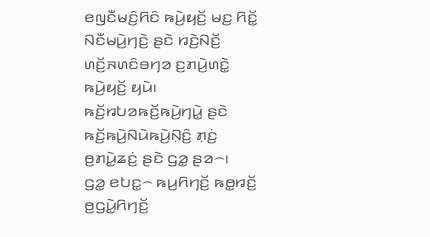ꤕꤜꤢꤪꤗꤢꤨ꤬ꤖꤢꤨ ꤒꤣꤧ꤬ꤟꤢꤩ꤬ ꤗꤢ꤬ ꤖꤢꤩ꤭ ꤡꤢꤪꤗꤣꤧ꤬ꤚꤢꤧ꤬ ꤔꤢꤧ ꤙꤢꤧ꤬ꤡꤢꤩ꤬ ꤛꤢꤩ꤬ꤏꤛꤢꤨꤋꤚꤤ ꤢ꤬ꤊꤣꤧ꤬ꤛꤢꤧ꤭ ꤒꤣꤧ꤬ꤟꤢꤩ꤬ ꤟꤣꤧ꤯ ꤒꤢꤩ꤬ꤙꤝꤤꤒꤢꤩ꤬ꤒꤣꤧ꤬ꤚꤣꤧ꤭ ꤔꤢꤧ ꤒꤢꤩ꤬ꤒꤣꤧ꤬ꤡꤣꤧꤒꤣꤧ꤬ꤡ꤫ꤢꤨ꤬ ꤊ꤫ꤢꤦ꤬ ꤥ꤬ꤊꤣꤧ꤭ꤘꤢꤦ꤬ ꤔꤢꤧ ꤞꤤ꤭ ꤔꤤ꤮꤯
ꤞꤤ꤭ ꤕꤝꤢ꤭꤮ ꤒꤣ꤬ꤖꤚꤢꤩ꤬ ꤒꤥ꤭ꤙꤢꤩ꤬ ꤥ꤬ꤞꤣꤧ꤭ꤖꤚꤢꤩ꤬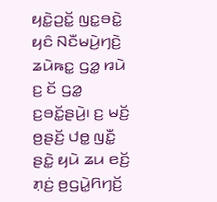ꤟꤢꤧ꤭ꤑꤢꤩ꤭ ꤜꤢ꤭ꤋꤢꤧ꤭ ꤟꤢꤨ ꤡꤢꤪꤗꤣꤧ꤬ꤚꤢꤧ꤬ ꤘꤣꤧꤒꤢ꤭ ꤞꤤ꤭ ꤙꤣꤧ ꤢ꤬ ꤢꤩ ꤞꤤ꤭ ꤢ꤬ꤋꤢꤩ꤭ꤔꤣꤧ꤬꤯ ꤢ꤬ ꤗꤢꤩ꤬ ꤥ꤬ꤔꤢꤩ꤬ ꤓꤥ꤭ ꤜꤢꤪ꤭ ꤔꤢꤧ꤭ ꤟꤣꤧ ꤘꤣ ꤕꤢꤩ꤬ ꤊ꤫ꤢꤦ꤬ ꤥ꤬ꤞꤣꤧ꤭ꤖꤚꤢꤩ꤬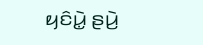ꤟꤢꤨꤣꤧ꤭ ꤔꤣꤧ꤬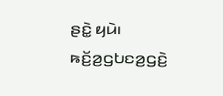ꤔꤢꤧ꤭ ꤟꤣꤧ꤯ ꤒꤢꤩ꤬ꤤ꤬ꤞꤝꤢꤤ꤬ꤞꤢꤧ꤬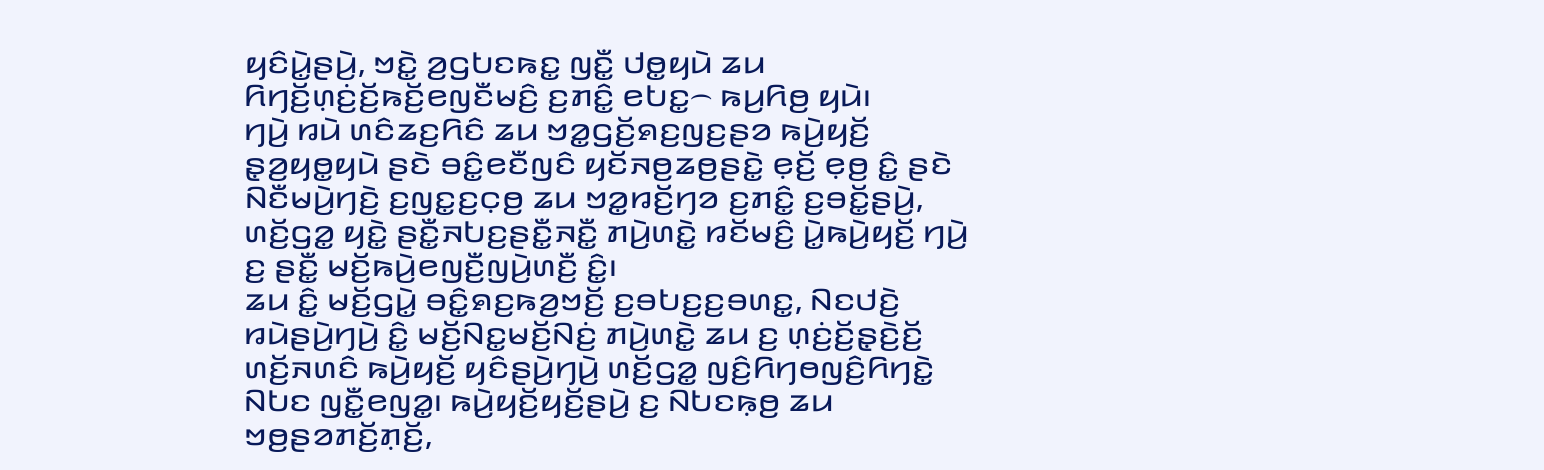ꤟꤢꤨꤣꤧ꤭ꤔꤣꤧ꤬, ꤠꤢꤧ꤭ ꤤ꤬ꤞꤝꤢꤒꤢ꤭ ꤜꤢꤪ꤭ ꤓꤥ꤭ꤟꤣꤧ ꤘꤣ ꤖꤚꤢꤩ꤬ꤛ꤫ꤢꤦ꤬ꤢꤩ꤬ꤒꤢꤩ꤬ꤕꤜꤢꤪꤗꤢꤨ꤬ ꤢ꤬ꤊꤢꤨ꤭ ꤕꤝꤢ꤭꤮ ꤒꤣ꤬ꤖꤥ꤬ ꤟꤣꤧ꤯
ꤚꤣꤧ꤬ ꤙꤣꤧ ꤛꤢꤨꤘꤢ꤬ꤖꤢꤨ ꤘꤣ ꤠꤤ꤭ꤞꤢꤩ꤬ꤎꤢ꤬ꤜꤢ꤬ꤔꤤ ꤒꤣꤧ꤬ꤟꤢꤩ꤬ ꤔ꤫ꤤ꤬ꤟꤥ꤭ꤟꤣꤧ ꤔꤢꤧ ꤋꤢꤨ꤭ꤕꤢꤪꤜꤢꤨ ꤟꤢꤩꤏꤥ꤬ꤘꤥ꤬ꤔꤢꤧ꤭ ꤕ꤫ꤢꤩ꤬ ꤕ꤫ꤥ꤬ ꤢꤨ꤭ ꤔꤢꤧ ꤡꤢꤪꤗꤣꤧ꤬ꤚꤢꤧ꤬ ꤢ꤬ꤜꤢ꤭ꤢ꤬ꤍ꤫ꤥ꤬ ꤘꤣ ꤠꤤ꤭ꤙꤢꤩ꤬ꤚꤤ ꤢ꤬ꤊꤢꤨ꤭ ꤢ꤬ꤋꤢꤩ꤭ꤔꤣꤧ꤬, ꤛꤢꤩ꤬ꤞꤤ꤭ ꤟꤢꤧ꤭ ꤔꤢꤪ꤭ꤏꤝꤢ꤬ꤔꤢꤪ꤭ꤏꤢꤪ꤭ ꤊꤣꤧ꤬ꤛꤢꤧ꤭ ꤙꤢꤩꤗꤢꤨ꤬ ꤣꤧ꤭ꤒꤣꤧ꤬ꤟꤢꤩ꤬ ꤚꤣꤧ꤬ ꤢ꤬ ꤔꤢꤪ꤭ ꤗꤢꤩ꤬ꤒꤣꤧ꤬ꤕꤜꤢꤪ꤬ꤜꤣꤧ꤬ꤛꤢꤪ꤬ ꤢꤨ꤭꤯
ꤘꤣ ꤢꤨ꤭ ꤗꤢꤩ꤬ꤞꤣꤧ꤭ ꤋꤢꤨ꤭ꤎꤢ꤬ꤒꤤ꤬ꤠꤢꤩ꤬ ꤢ꤬ꤋꤝꤢ꤬ꤢ꤬ꤋꤛꤢ꤭, ꤡꤢꤓꤢꤧ꤬ ꤙꤣꤧꤔꤣꤧ꤬ꤚꤣꤧ꤬ ꤢꤨ꤭ ꤗꤢꤩ꤬ꤡꤢ꤭ꤗꤢꤩ꤬ꤡꤢꤦ꤬ ꤊꤣꤧ꤬ꤛꤢꤧ꤭ ꤘꤣ ꤢ꤬ ꤛ꤫ꤢꤦ꤬ꤢꤩ꤬ꤔ꤫ꤢꤧ꤬ꤢꤩ꤬ ꤛꤢꤩ꤬ꤏꤛꤢꤨ ꤒꤣꤧ꤬ꤟꤢꤩ꤬ ꤟꤢꤨꤔꤣꤧ꤬ꤚꤣꤧ꤬ ꤛꤢꤩ꤬ꤞꤤ꤭ ꤜꤢꤨ꤬ꤖꤚꤥꤜꤢꤨ꤬ꤖꤚꤢꤧ꤭ ꤡꤝꤢ ꤜꤢꤪ꤭ꤕꤜꤤ꤭꤯ ꤒꤣꤧ꤬ꤟꤢꤩ꤬ꤟꤢꤩ꤬ꤔꤣꤧ꤬ ꤢ꤬ ꤡꤝꤢꤒ꤫ꤥ꤬ ꤘꤣ ꤠꤥ꤬ꤔꤤꤊꤢꤩ꤬ꤊ꤫ꤢꤩ꤬,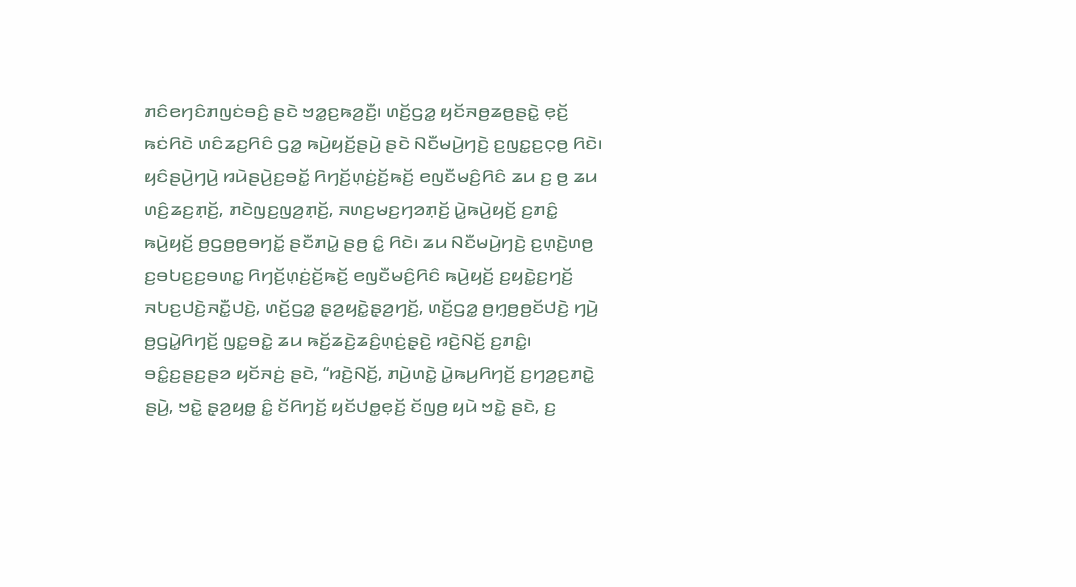ꤊꤢꤨꤕꤚꤢꤨꤊꤜꤢꤦꤋꤢꤨ꤬ ꤔꤢꤧ ꤠꤤ꤭ꤢ꤬ꤒꤤ꤬ꤢꤪ꤬꤯ ꤛꤢꤩ꤬ꤞꤤ꤭ ꤟꤢꤩꤏꤥ꤬ꤘꤥ꤬ꤔꤢꤧ꤭ ꤕ꤫ꤢꤩ꤬ ꤒꤢꤦꤖꤢꤧ ꤛꤢꤨꤘꤢ꤬ꤖꤢꤨ ꤞꤤ꤭ ꤒꤣꤧ꤬ꤟꤢꤩ꤬ꤔꤣꤧ꤬ ꤔꤢꤧ ꤡꤢꤪꤗꤣꤧ꤬ꤚꤢꤧ꤬ ꤢ꤬ꤜꤢ꤭ꤢ꤬ꤍ꤫ꤥ꤬ ꤖꤢꤧ꤯
ꤟꤢꤨꤔꤣꤧ꤬ꤚꤣꤧ꤬ ꤙꤣꤧꤔꤣꤧ꤬ꤢ꤬ꤋꤢꤩ꤭ ꤖꤚꤢꤩ꤬ꤛ꤫ꤢꤦ꤬ꤢꤩ꤬ꤒꤢꤩ꤬ ꤕꤜꤢꤪꤗꤢꤨ꤬ꤖꤢꤨ ꤘꤣ ꤢ꤬ ꤥ꤬ ꤘꤣ ꤛꤢꤨ꤬ꤘꤢ꤬ꤊ꤫ꤢꤩ꤬, ꤊꤢꤧꤜꤢ꤬ꤜꤤ꤬ꤊ꤫ꤢꤩ꤬, ꤏꤛꤢ꤬ꤗꤢ꤬ꤚꤤꤊ꤫ꤢꤩ꤬ ꤣꤧ꤭ꤒꤣꤧ꤬ꤟꤢꤩ꤬ ꤢ꤬ꤊꤢꤨ꤭ ꤒꤣꤧ꤬ꤟꤢꤩ꤬ ꤥ꤬ꤞꤥ꤬ꤥ꤬ꤋꤚꤢꤩ꤭ ꤔꤢꤪꤊꤣꤧ꤭ ꤔꤥ꤬ ꤢꤨ꤭ ꤖꤢꤧ꤯ ꤘꤣ ꤡꤢꤪꤗꤣꤧ꤬ꤚꤢꤧ꤬ ꤢ꤬ꤛ꤫ꤢꤧ꤬ꤛꤥ꤬ ꤢ꤬ꤋꤝꤢ꤬ꤢ꤬ꤋꤛꤢ꤭ ꤖꤚꤢꤩ꤬ꤛ꤫ꤢꤦ꤬ꤢꤩ꤬ꤒꤢꤩ꤬ ꤕꤜꤢꤪꤗꤢꤨ꤬ꤖꤢꤨ ꤒꤣꤧ꤬ꤟꤢꤩ꤬ ꤢ꤬ꤟꤢꤧ꤭ꤢ꤬ꤚꤢꤩ꤬ ꤏꤝꤢ꤬ꤓꤢꤧ꤬ꤏꤢꤪ꤭ꤓꤢꤧ꤬, ꤛꤢꤩ꤬ꤞꤤ꤭ ꤔ꤫ꤤ꤬ꤟꤢꤧ꤭ꤔ꤫ꤤ꤬ꤚꤢꤩ꤬, ꤛꤢꤩ꤬ꤞꤤ꤭ ꤥ꤬ꤚ꤫ꤥ꤬ꤥ꤬ꤢꤩꤓꤢꤧ꤬ ꤚꤣꤧ꤬ ꤥ꤬ꤞꤣꤧ꤭ꤖꤚꤢꤩ꤬ ꤜꤢ꤭ꤋꤢꤧ꤭ ꤘꤣ ꤒꤢꤩ꤬ꤘꤢꤧ꤬ꤘꤢꤨ꤬ꤛ꤫ꤢꤦ꤬ꤔ꤫ꤢꤧ꤬ ꤙꤢꤧ꤬ꤡꤢꤩ꤬ ꤢ꤬ꤊꤢꤨ꤭꤯
ꤋꤢꤨ꤭ꤢ꤬ꤔꤢ꤬ꤔꤤ ꤟꤢꤩꤏꤢꤦ꤬ ꤔꤢꤧ, “ꤙꤢꤧ꤬ꤡꤢꤩ꤬, ꤊꤣꤧ꤬ꤛꤢꤧ꤭ ꤣꤧ꤭ꤒꤣ꤬ꤖꤚꤢꤩ꤬ ꤢ꤬ꤚꤤ꤬ꤢ꤬ꤊꤢꤧ꤭ ꤔꤣꤧ꤬, ꤠꤢꤧ꤭ ꤔ꤫ꤤ꤬ꤟꤥ꤭ ꤢꤨ꤭ ꤢꤩꤖꤚꤢꤩ꤬ ꤟꤢꤩꤓꤥ꤭ꤕ꤫ꤢꤩ꤬ ꤢꤩꤜꤥ꤬ ꤟꤣꤧ ꤠꤢꤧ꤭ ꤔꤢꤧ, ꤢ꤬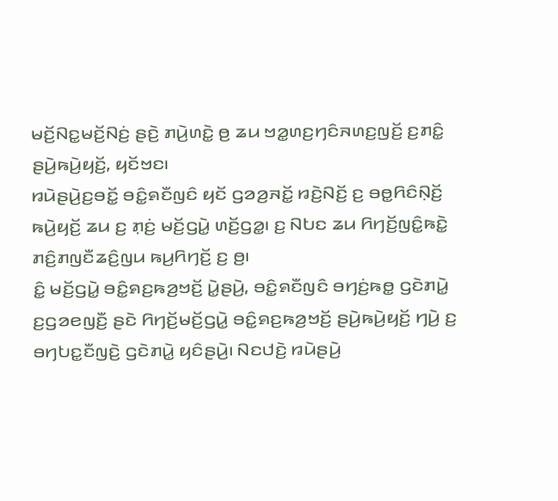ꤗꤢꤩ꤬ꤡꤢ꤭ꤗꤢꤩ꤬ꤡꤢꤦ꤬ ꤔꤢꤧ꤬ ꤊꤣꤧ꤬ꤛꤢꤧ꤭ ꤥ꤬ ꤘꤣ ꤠꤤ꤭ꤛꤢ꤬ꤚꤢꤨꤏꤛꤢ꤬ꤜꤢꤩ꤬ ꤢ꤬ꤊꤢꤨ꤭ ꤔꤣꤧ꤬ꤒꤣꤧ꤬ꤟꤢꤩ꤬, ꤟꤢꤩꤠꤢ꤯
ꤙꤣꤧꤔꤣꤧ꤬ꤢ꤬ꤋꤢꤩ꤭ ꤋꤢꤨ꤭ꤎꤢꤪꤜꤢꤨ ꤟꤢꤩ ꤞꤤꤤ꤬ꤏꤢꤩ꤭ ꤙꤢꤧ꤬ꤡꤢꤩ꤬ ꤢ꤬ ꤋꤥ꤭ꤖꤢꤨꤡ꤫ꤢꤩ꤬ ꤒꤣꤧ꤬ꤟꤢꤩ꤬ ꤘꤣ ꤢ꤬ ꤊ꤫ꤢꤦ꤬ ꤗꤢꤩ꤬ꤞꤣꤧ꤭ ꤛꤢꤩ꤬ꤞꤤ꤭꤯ ꤢ꤬ ꤡꤝꤢ ꤘꤣ ꤖꤚꤢꤩ꤬ꤜꤢꤨ꤭ꤒꤢꤧ꤭ ꤊꤢꤨ꤬ꤊꤜꤢꤪꤘꤢꤨ꤬ꤜꤣ ꤒꤣ꤬ꤖꤚꤢꤩ꤬ ꤢ꤬ ꤥ꤬꤯
ꤢꤨ꤭ ꤗꤢꤩ꤬ꤞꤣꤧ꤭ ꤋꤢꤨ꤭ꤎꤢ꤬ꤒꤤ꤬ꤠꤢꤩ꤬ ꤣꤧ꤭ꤔꤣꤧ꤬, ꤋꤢꤨ꤭ꤎꤢꤪꤜꤢꤨ ꤋꤚꤢꤦ꤬ꤒꤥ꤭ ꤞꤢꤧꤊꤣꤧ꤭ ꤢ꤬ꤞꤤꤕꤜꤢꤪ꤬ ꤔꤢꤧ ꤖꤚꤢꤩ꤬ꤗꤢꤩ꤬ꤞꤣꤧ꤭ ꤋꤢꤨ꤭ꤎꤢ꤬ꤒꤤ꤬ꤠꤢꤩ꤬ ꤔꤣꤧ꤬ꤒꤣꤧ꤬ꤟꤢꤩ꤬ ꤚꤣꤧ꤬ ꤢ꤬ ꤋꤚꤝꤢ꤭ꤢꤪꤜꤢꤧ꤬ ꤞꤢꤧꤊꤣꤧ꤭ ꤟꤢꤨꤔꤣꤧ꤬꤯ ꤡꤢꤓꤢꤧ꤬ ꤙꤣꤧꤔꤣꤧ꤬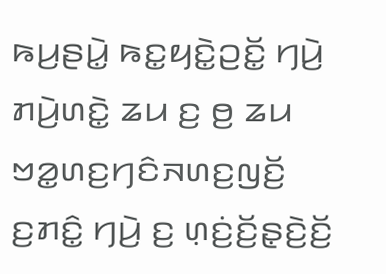ꤒꤣ꤬ꤔꤣꤧ꤭ ꤒꤢ꤭ꤟꤢꤧ꤭ꤑꤢꤩ꤭ ꤚꤣꤧ꤬ ꤊꤣꤧ꤬ꤛꤢꤧ꤭ ꤘꤣ ꤢ꤬ ꤥ꤬ ꤘꤣ ꤠꤤ꤭ꤛꤢ꤬ꤚꤢꤨꤏꤛꤢ꤬ꤜꤢꤩ꤬ ꤢ꤬ꤊꤢꤨ꤭ ꤚꤣꤧ꤬ ꤢ꤬ ꤛ꤫ꤢꤦ꤬ꤢꤩ꤬ꤔ꤫ꤢꤧ꤬ꤢꤩ꤬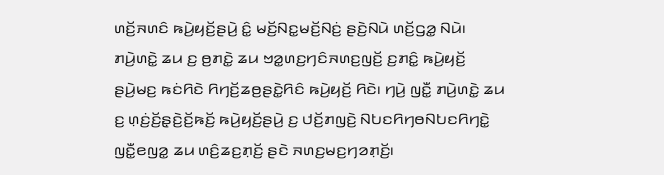ꤛꤢꤩ꤬ꤏꤛꤢꤨ ꤒꤣꤧ꤬ꤟꤢꤩ꤬ꤔꤣꤧ꤬ ꤢꤨ꤭ ꤗꤢꤩ꤬ꤡꤢ꤭ꤗꤢꤩ꤬ꤡꤢꤦ꤬ ꤔꤢꤧ꤬ꤡꤣꤧ ꤛꤢꤩ꤬ꤞꤤ꤭ ꤡꤣꤧ꤯ ꤊꤣꤧ꤬ꤛꤢꤧ꤭ ꤘꤣ ꤢ꤬ ꤥ꤬ꤊꤢꤧ꤭ ꤘꤣ ꤠꤤ꤭ꤛꤢ꤬ꤚꤢꤨꤏꤛꤢ꤬ꤜꤢꤩ꤬ ꤢ꤬ꤊꤢꤨ꤭ ꤒꤣꤧ꤬ꤟꤢꤩ꤬ ꤔꤣꤧ꤬ꤗꤢ꤬ ꤒꤢꤦꤖꤢꤧ ꤖꤚꤢꤩ꤬ꤘꤥ꤬ꤔꤢꤧ꤭ꤖꤢꤨ ꤒꤣꤧ꤬ꤟꤢꤩ꤬ ꤖꤢꤧ꤯ ꤚꤣꤧ꤬ ꤜꤢꤪ꤭ ꤊꤣꤧ꤬ꤛꤢꤧ꤭ ꤘꤣ ꤢ꤬ ꤛ꤫ꤢꤦ꤬ꤢꤩ꤬ꤔ꤫ꤢꤧ꤬ꤢꤩ꤬ꤒꤢꤩ꤬ ꤒꤣꤧ꤬ꤟꤢꤩ꤬ꤔꤣꤧ꤬ ꤢ꤬ ꤓꤢꤩ꤬ꤊꤜꤢꤧ꤬ ꤡꤝꤢꤖꤚꤥꤡꤝꤢꤖꤚꤢꤧ꤭ ꤜꤢꤪ꤭ꤕꤜꤤ꤭ ꤘꤣ ꤛꤢꤨ꤬ꤘꤢ꤬ꤊ꤫ꤢꤩ꤬ ꤔꤢꤧ ꤏꤛꤢ꤬ꤗꤢ꤬ꤚꤤꤊ꤫ꤢꤩ꤬꤯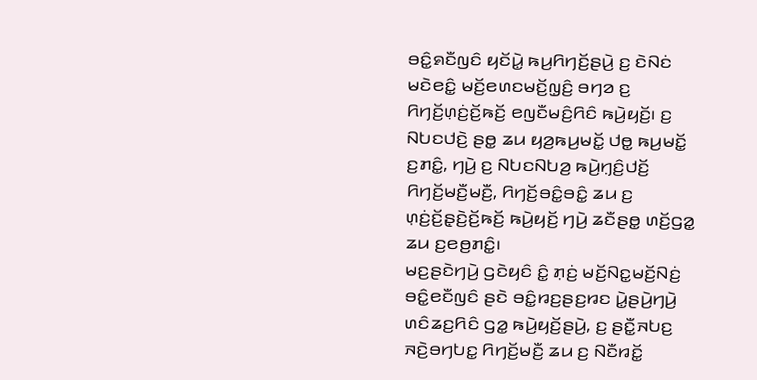ꤋꤢꤨ꤭ꤎꤢꤪꤜꤢꤨ ꤟꤢꤩꤣꤧ꤭ ꤒꤣ꤬ꤖꤚꤢꤩ꤬ꤔꤣꤧ꤬ ꤢ꤬ ꤢꤧꤡꤢꤦ ꤗꤢꤧꤕꤢꤨ꤭ ꤗꤢꤩ꤬ꤕꤛꤢꤗꤢꤩ꤬ꤜ꤫ꤢꤨ꤬ ꤋꤚꤤ ꤢ꤬ ꤖꤚꤢꤩ꤬ꤛ꤫ꤢꤦ꤬ꤢꤩ꤬ꤒꤢꤩ꤬ ꤕꤜꤢꤪꤗꤢꤨ꤬ꤖꤢꤨ ꤒꤣꤧ꤬ꤟꤢꤩ꤬꤯ ꤢ꤬ ꤡꤝꤢꤓꤢꤧ꤬ ꤔꤥ꤭ ꤘꤣ ꤟꤤ꤬ꤒꤣ꤬ꤗꤢꤩ꤭ ꤓꤥ꤭ ꤒꤣ꤬ꤗꤢꤩ꤭ ꤢ꤬ꤊꤢꤨ꤭, ꤚꤣꤧ꤬ ꤢ꤬ ꤡꤝꤢꤡꤝꤤ꤬ ꤒꤣꤧ꤬ꤚ꤫ꤢꤨ꤬ꤓꤢꤩ꤬ ꤖꤚꤢꤩ꤬ꤗꤢꤪ꤬ꤗꤢꤪ꤬, ꤖꤚꤢꤩ꤬ꤋꤢꤨ꤭ꤋꤢꤨ꤭ ꤘꤣ ꤢ꤬ ꤛ꤫ꤢꤦ꤬ꤢꤩ꤬ꤔ꤫ꤢꤧ꤬ꤢꤩ꤬ꤒꤢꤩ꤬ ꤒꤣꤧ꤬ꤟꤢꤩ꤬ ꤚꤣꤧ꤬ ꤘꤢꤪꤔꤥ꤭ ꤛꤢꤩ꤬ꤞꤤ꤭ ꤘꤣ ꤢ꤬ꤕꤥ꤬ꤊꤢꤨ꤭꤯
ꤗꤢ꤬ꤔꤢꤧꤚꤣꤧ꤬ ꤞꤢꤧꤟꤢꤨ ꤢꤨ꤭ ꤊ꤫ꤢꤦ꤬ ꤗꤢꤩ꤬ꤡꤢ꤭ꤗꤢꤩ꤬ꤡꤢꤦ꤬ ꤋꤢꤨ꤭ꤕꤢꤪꤜꤢꤨ ꤔꤢꤧ ꤋꤢꤨ꤭ꤙꤢ꤬ꤔꤢ꤬ꤙꤢ ꤣꤧ꤭ꤔꤣꤧ꤬ꤚꤣꤧ꤬ ꤛꤢꤨꤘꤢ꤬ꤖꤢꤨ ꤞꤤ꤭ ꤒꤣꤧ꤬ꤟꤢꤩ꤬ꤔꤣꤧ꤬, ꤢ꤬ ꤔꤢꤪ꤭ꤏꤝꤢ꤬ ꤏꤢꤧ꤬ꤋꤚꤝꤢ꤭ ꤖꤚꤢꤩ꤬ꤗꤢꤪ꤬ ꤘꤣ ꤢ꤬ ꤡꤢꤪꤙꤢꤩ꤭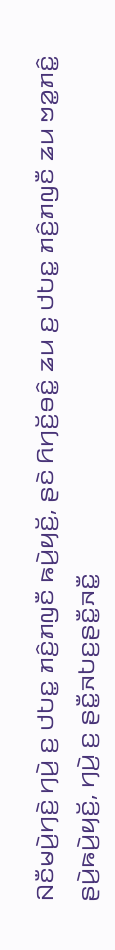ꤡꤢꤪꤗꤣꤧ꤬ꤚꤢꤧ꤬ ꤚꤣꤧ꤬ ꤢ꤬ ꤓꤝꤢ꤭ ꤊꤢꤨ꤬ꤊꤜꤢꤪ ꤒꤣꤧ꤬ꤟꤢꤩ꤬, ꤔꤢꤧ ꤖꤚꤢꤩ꤬ꤋꤢꤨ꤭ ꤘꤣ ꤢ꤬ ꤓꤝꤢ꤭ ꤊꤢꤨ꤬ꤊꤜꤢꤪ ꤘꤣ ꤠꤤ꤭ꤊꤢꤨ꤭ ꤔꤣꤧ꤬ꤒꤣꤧ꤬ꤟꤢꤩ꤬, ꤚꤣꤧ꤬ ꤢ꤬ ꤔꤢꤪ꤭ꤏꤝꤢ꤬ꤔꤢꤪ꤭ꤏꤢꤪ꤭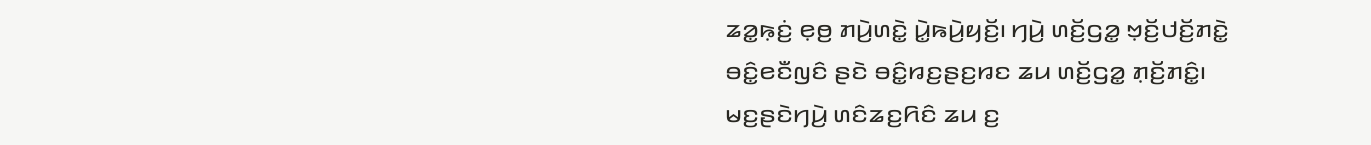ꤘꤤ꤭ꤒ꤫ꤢꤦ꤬ ꤕ꤫ꤥ꤬ ꤊꤣꤧ꤬ꤛꤢꤧ꤭ ꤣꤧ꤭ꤒꤣꤧ꤬ꤟꤢꤩ꤬꤯ ꤚꤣꤧ꤬ ꤛꤢꤩ꤬ꤞꤤ꤭ ꤠ꤫ꤢꤩ꤬ꤓꤢꤩ꤬ꤊꤢꤧ꤭ ꤋꤢꤨ꤭ꤕꤢꤪꤜꤢꤨ ꤔꤢꤧ ꤋꤢꤨ꤭ꤙꤢ꤬ꤔꤢ꤬ꤙꤢ ꤘꤣ ꤛꤢꤩ꤬ꤞꤤ꤭ ꤊ꤫ꤢꤩ꤬ꤊꤢꤨ꤭꤯
ꤗꤢ꤬ꤔꤢꤧꤚꤣꤧ꤬ ꤛꤢꤨꤘꤢ꤬ꤖꤢꤨ ꤘꤣ ꤢ꤬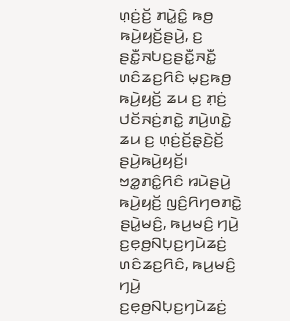ꤛ꤫ꤢꤦ꤬ꤢꤩ꤬ ꤊꤣꤧ꤭ꤢꤨ꤭ ꤒꤥ꤬ ꤒꤣꤧ꤬ꤟꤢꤩ꤬ꤔꤣꤧ꤬, ꤢ꤬ ꤔꤢꤪ꤭ꤏꤝꤢ꤬ꤔꤢꤪ꤭ꤏꤢꤪ꤭ ꤛꤢꤨꤘꤢ꤬ꤖꤢꤨ ꤗ꤫ꤢ꤬ꤒꤥ꤬ ꤒꤣꤧ꤬ꤟꤢꤩ꤬ ꤘꤣ ꤢ꤬ ꤊ꤫ꤢꤦ꤬ ꤓꤢꤩꤏꤢꤦ꤬ꤊꤢꤧ꤭ ꤊꤣꤧ꤬ꤛꤢꤧ꤭ ꤘꤣ ꤢ꤬ ꤛ꤫ꤢꤦ꤬ꤢꤩ꤬ꤔ꤫ꤢꤧ꤬ꤢꤩ꤬ ꤔꤣꤧ꤬ꤒꤣꤧ꤬ꤟꤢꤩ꤬꤯
ꤠꤤ꤭ꤊꤢꤨ꤭ꤖꤢꤨ ꤙꤣꤧꤔꤣꤧ꤬ ꤒꤣꤧ꤬ꤟꤢꤩ꤬ ꤜꤢꤨ꤬ꤖꤚꤥꤊꤢꤧ꤭ ꤔꤣꤧ꤭ꤗꤢꤨ꤬, ꤒꤣ꤬ꤗꤢꤨ꤬ ꤚꤣꤧ꤬ ꤢ꤬ꤕ꤫ꤥ꤬ꤡꤝ꤫ꤢ꤬ꤚꤣꤧꤘꤢꤦ꤬ ꤛꤢꤨꤘꤢ꤬ꤖꤢꤨ, ꤒꤣ꤬ꤗꤢꤨ꤬ ꤚꤣꤧ꤬ ꤢ꤬ꤕ꤫ꤥ꤬ꤡꤝ꤫ꤢ꤬ꤚꤣꤧꤘꤢꤦ꤬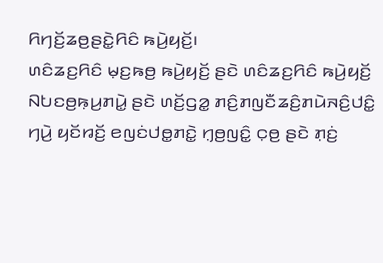ꤖꤚꤢꤩ꤬ꤘꤥ꤬ꤔꤢꤧ꤭ꤖꤢꤨ ꤒꤣꤧ꤬ꤟꤢꤩ꤬꤯
ꤛꤢꤨꤘꤢ꤬ꤖꤢꤨ ꤗ꤫ꤢ꤬ꤒꤥ꤬ ꤒꤣꤧ꤬ꤟꤢꤩ꤬ ꤔꤢꤧ ꤛꤢꤨꤘꤢ꤬ꤖꤢꤨ ꤒꤣꤧ꤬ꤟꤢꤩ꤬ ꤡꤝꤢꤥ꤬ꤒ꤫ꤣ꤬ꤊꤣꤧ꤭ ꤔꤢꤧ ꤛꤢꤩ꤬ꤞꤤ꤭ ꤊꤢꤨ꤬ꤊꤜꤢꤪꤘꤢꤨ꤬ꤊꤣꤧꤏꤢꤨ꤬ꤓꤢꤨ꤭ ꤚꤣꤧ꤬ ꤟꤢꤩꤙꤢꤩ꤬ ꤕꤜꤢꤦꤓꤥ꤭ꤊꤢꤧ꤭ ꤚ꤫ꤥ꤬ꤜꤢꤨ꤭ ꤍ꤫ꤥ꤬ ꤔꤢꤧ ꤊ꤫ꤢꤦ꤬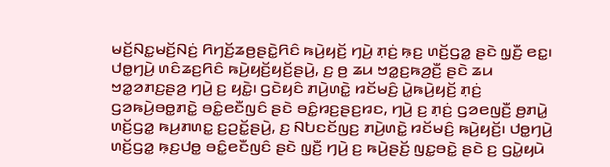ꤗꤢꤩ꤬ꤡꤢ꤭ꤗꤢꤩ꤬ꤡꤢꤦ꤬ ꤖꤚꤢꤩ꤬ꤘꤥ꤬ꤔꤢꤧ꤭ꤖꤢꤨ ꤒꤣꤧ꤬ꤟꤢꤩ꤬ ꤚꤣꤧ꤬ ꤊ꤫ꤢꤦ꤬ ꤒ꤫ꤢ꤬ ꤛꤢꤩ꤬ꤞꤤ꤭ ꤔꤢꤧ ꤜ꤫ꤢꤪ꤬ ꤕꤢ꤭꤯
ꤓꤥ꤭ꤚꤣꤧ꤬ ꤛꤢꤨꤘꤢ꤬ꤖꤢꤨ ꤒꤣꤧ꤬ꤟꤢꤩ꤬ꤟꤢꤩ꤬ꤔꤣꤧ꤬, ꤢ꤬ ꤥ꤬ ꤘꤣ ꤠꤤ꤭ꤢ꤬ꤒꤤ꤬ꤢꤪ꤬ ꤔꤢꤧ ꤘꤣ ꤠꤤ꤭ꤤꤊꤢ꤬ꤔꤤ꤬ ꤚꤣꤧ꤬ ꤢ꤬ ꤟꤢꤧ꤭꤯ ꤞꤢꤧꤟꤢꤨ ꤊꤣꤧ꤬ꤛꤢꤧ꤭ ꤙꤢꤩꤗꤢꤨ꤬ ꤣꤧ꤭ꤒꤣꤧ꤬ꤟꤢꤩ꤬ ꤊ꤫ꤢꤦ꤬ ꤞꤤꤒꤣꤧ꤬ꤋꤥ꤭ꤊꤢꤧ꤭ ꤋꤢꤨ꤭ꤕꤢꤪꤜꤢꤨ ꤔꤢꤧ ꤋꤢꤨ꤭ꤙꤢ꤬ꤔꤢ꤬ꤙꤢ, ꤚꤣꤧ꤬ ꤢ꤬ ꤊ꤫ꤢꤦ꤬ ꤞꤤꤕꤜꤢꤪ꤬ ꤥ꤬ꤊꤣꤧ꤭ ꤛꤢꤩ꤬ꤞꤤ꤭ ꤒꤣ꤬ꤊꤛꤢ꤭ ꤢ꤬ꤑꤢꤩ꤭ꤔꤣꤧ꤬, ꤢ꤬ ꤡꤝꤢꤢꤩꤜꤢ꤬ ꤊꤣꤧ꤬ꤛꤢꤧ꤭ ꤙꤢꤩꤗꤢꤨ꤬ ꤒꤣꤧ꤬ꤟꤢꤩ꤬꤯ ꤓꤥ꤭ꤚꤣꤧ꤬ ꤛꤢꤩ꤬ꤞꤤ꤭ ꤒ꤫ꤢ꤬ꤓꤥ꤭ ꤋꤢꤨ꤭ꤕꤢꤪꤜꤢꤨ ꤔꤢꤧ ꤜ꤫ꤢꤪ꤬ ꤚꤣꤧ꤬ ꤢ꤬ ꤒꤣꤧ꤬ꤔꤢꤩ꤬ ꤜꤢ꤭ꤋꤢꤧ꤭ ꤔꤢꤧ ꤢ꤬ ꤞꤣꤧ꤭ꤟꤣꤧ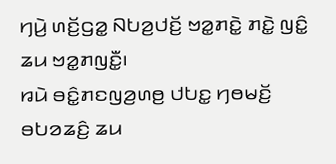ꤚꤣꤧ꤬ ꤛꤢꤩ꤬ꤞꤤ꤭ ꤡꤝꤤ꤬ꤓꤢꤩ꤬ ꤠꤤ꤭ꤊꤢꤧ꤭ ꤊꤢꤧ꤭ ꤜꤢꤨ꤭ ꤘꤣ ꤠꤤ꤭ꤊꤜꤢꤪ꤭꤯
ꤙꤣꤧ ꤋꤢꤨ꤭ꤊꤢꤜꤤ꤬ꤛꤥ꤬ ꤓꤝꤢ꤭ ꤚꤥꤗꤢꤩ꤬ ꤋꤝꤤꤘꤢꤨ꤬ ꤘꤣ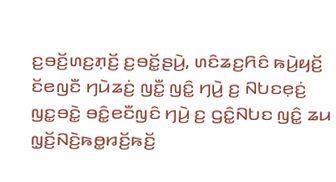ꤢ꤬ꤋꤢꤩ꤬ꤛꤢ꤬ꤊ꤫ꤢꤩ꤬ ꤢ꤬ꤋꤢꤩ꤭ꤔꤣꤧ꤬, ꤛꤢꤨꤘꤢ꤬ꤖꤢꤨ ꤒꤣꤧ꤬ꤟꤢꤩ꤬ ꤢꤩꤕꤜꤢꤪ ꤚꤣꤧꤘꤢꤦ꤬ ꤜꤢꤪ꤭ ꤜꤢꤨ꤭ ꤚꤣꤧ꤬ ꤢ꤬ ꤡꤝꤢꤕ꤫ꤢꤦ꤬ ꤜꤢ꤭ꤋꤢꤧ꤭ ꤋꤢꤨ꤭ꤕꤢꤪꤜꤢꤨ ꤚꤣꤧ꤬ ꤢ꤬ ꤞꤢꤨ꤭ꤡꤝꤢ ꤜꤢꤨ꤭ ꤘꤣ ꤜ꤫ꤢꤩ꤬ꤡꤢꤧ꤬ꤒꤥ꤭ꤙꤢꤩ꤬ꤒꤢꤩ꤬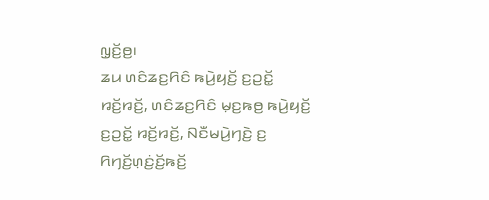ꤜ꤫ꤢꤩ꤬ꤥ꤬꤯
ꤘꤣ ꤛꤢꤨꤘꤢ꤬ꤖꤢꤨ ꤒꤣꤧ꤬ꤟꤢꤩ꤬ ꤢ꤬ꤑꤢꤩ꤭ ꤙꤢꤩ꤬ꤙꤢꤩ꤬, ꤛꤢꤨꤘꤢ꤬ꤖꤢꤨ ꤗ꤫ꤢ꤬ꤒꤥ꤬ ꤒꤣꤧ꤬ꤟꤢꤩ꤬ ꤢ꤬ꤑꤢꤩ꤭ ꤙꤢꤩ꤬ꤙꤢꤩ꤬, ꤡꤢꤪꤗꤣꤧ꤬ꤚꤢꤧ꤬ ꤢ꤬ ꤖꤚꤢꤩ꤬ꤛ꤫ꤢꤦ꤬ꤢꤩ꤬ꤒꤢꤩ꤬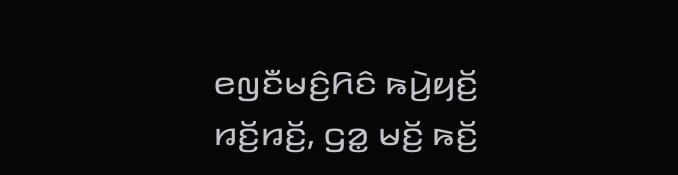ꤕꤜꤢꤪꤗꤢꤨ꤬ꤖꤢꤨ ꤒꤣꤧ꤬ꤟꤢꤩ꤬ ꤙꤢꤩ꤬ꤙꤢꤩ꤬, ꤞꤤ꤭ ꤗꤢꤩ꤬ ꤒꤢꤩ꤬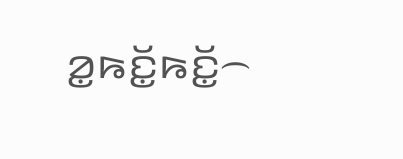ꤤ꤭ꤒꤢꤩ꤭ꤒꤢꤩ꤭꤮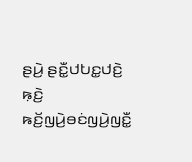ꤔꤣꤧ꤬ ꤔꤢꤪ꤭ꤓꤝꤢ꤭ꤓꤢꤧ꤬ ꤒ꤫ꤢꤧ꤬ ꤒꤢꤩ꤬ꤜꤣꤧ꤬ꤋꤢꤦꤜꤣꤧ꤬ꤜꤢꤪ꤭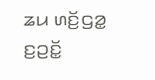ꤘꤣ ꤛꤢꤩ꤬ꤞꤤ꤭ ꤢ꤬ꤑꤢꤩ꤭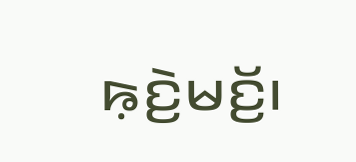ꤒ꤫ꤢꤧ꤬ꤗꤢꤩ꤬꤯